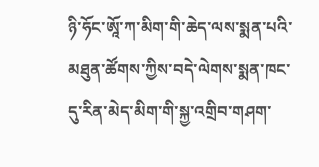ཉི་ཧོང་ཨཱོ་ཀ་མིག་གི་ཆེད་ལས་སྨན་པའི་མཐུན་ཚོགས་ཀྱིས་བདེ་ལེགས་སྨན་ཁང་དུ་རིན་མེད་མིག་གི་སྐྱ་འགྲིབ་གཤག་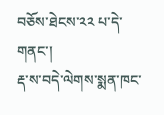བཅོས་ཐེངས་༢༢ པ་དེ་གནང་།
རྡ་ས་བདེ་ལེགས་སྨན་ཁང་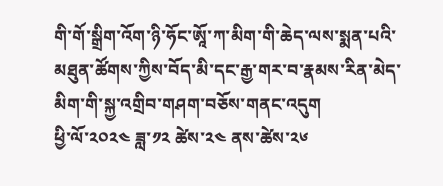གི་གོ་སྒྲིག་འོག་ཉི་ཧོང་ཨཱོ་ཀ་མིག་གི་ཆེད་ལས་སྨན་པའི་མཐུན་ཚོགས་ཀྱིས་བོད་མི་དང་རྒྱ་གར་བ་རྣམས་རིན་མེད་མིག་གི་སྐྱ་འགྲིབ་གཤག་བཅོས་གནང་འདུག
ཕྱི་ལོ་༢༠༢༤ ཟླ་༡༢ ཚེས་༢༤ ནས་ཚེས་༢༦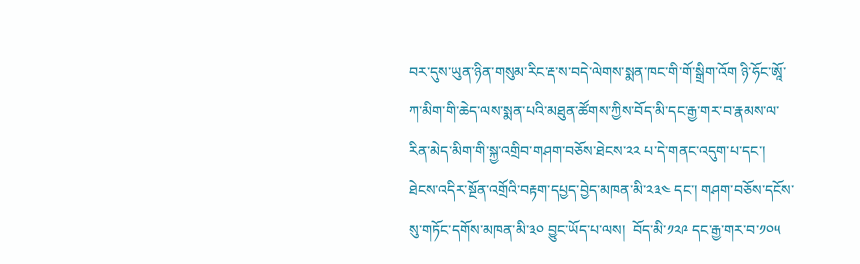བར་དུས་ཡུན་ཉིན་གསུམ་རིང་རྡ་ས་བདེ་ལེགས་སྨན་ཁང་གི་གོ་སྒྲིག་འོག ཉི་ཧོང་ཨཱོ་ཀ་མིག་གི་ཆེད་ལས་སྨན་པའི་མཐུན་ཚོགས་ཀྱིས་བོད་མི་དང་རྒྱ་གར་བ་རྣམས་ལ་རིན་མེད་མིག་གི་སྐྱ་འགྲིབ་གཤག་བཅོས་ཐེངས་༢༢ པ་དེ་གནང་འདུག་པ་དང་། ཐེངས་འདིར་སྔོན་འགྲོའི་བརྟག་དཔྱད་བྱེད་མཁན་མི་༢༣༤ དང་། གཤག་བཅོས་དངོས་སུ་གཏོང་དགོས་མཁན་མི་༣༠ བྱུང་ཡོད་པ་ལས།  བོད་མི་༡༢༩ དང་རྒྱ་གར་བ་༡༠༥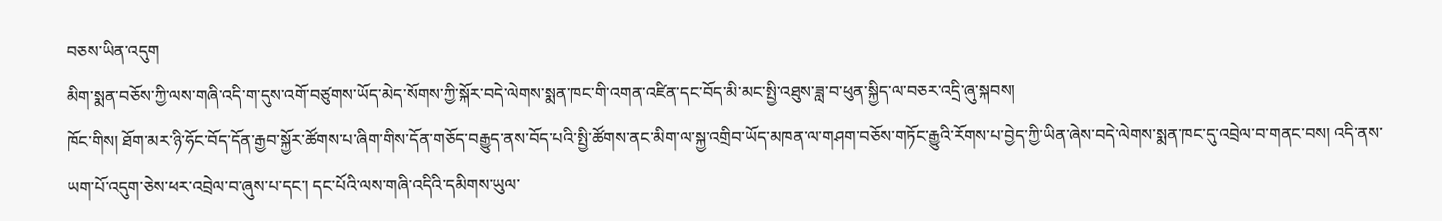བཅས་ཡིན་འདུག
མིག་སྨན་བཅོས་ཀྱི་ལས་གཞི་འདི་ག་དུས་འགོ་བཙུགས་ཡོད་མེད་སོགས་ཀྱི་སྐོར་བདེ་ལེགས་སྨན་ཁང་གི་འགན་འཛིན་དང་བོད་མི་མང་སྤྱི་འཐུས་ཟླ་བ་ཕུན་སྐྱིད་ལ་བཅར་འདྲི་ཞུ་སྐབས།
ཁོང་གིས། ཐོག་མར་ཉི་ཧོང་བོད་དོན་རྒྱབ་སྐྱོར་ཚོགས་པ་ཞིག་གིས་དོན་གཅོད་བརྒྱུད་ནས་བོད་པའི་སྤྱི་ཚོགས་ནང་མིག་ལ་སྐྱ་འགྲིབ་ཡོད་མཁན་ལ་གཤག་བཅོས་གཏོང་རྒྱུའི་རོགས་པ་བྱེད་ཀྱི་ཡིན་ཞེས་བདེ་ལེགས་སྨན་ཁང་དུ་འབྲེལ་བ་གནང་བས། འདི་ནས་ཡག་པོ་འདུག་ཅེས་ཕར་འབྲེལ་བ་ཞུས་པ་དང་། དང་པོའི་ལས་གཞི་འདིའི་དམིགས་ཡུལ་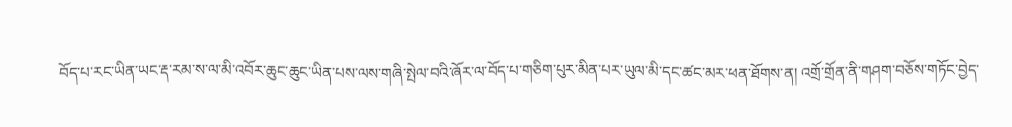བོད་པ་རང་ཡིན་ཡང་རྡ་རམ་ས་ལ་མི་འབོར་ཆུང་ཆུང་ཡིན་པས་ལས་གཞི་སྤེལ་བའི་ཞོར་ལ་བོད་པ་གཅིག་པུར་མིན་པར་ཡུལ་མི་དང་ཚང་མར་ཕན་ཐོགས་ན། འགྲོ་གྲོན་ནི་གཤག་བཅོས་གཏོང་བྱེད་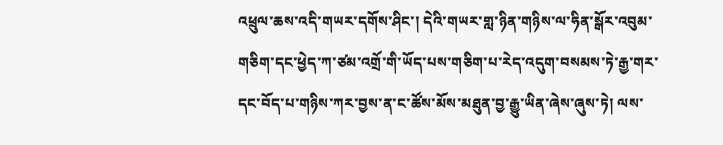འཕྲུལ་ཆས་འདི་གཡར་དགོས་ཤིང་། དེའི་གཡར་གླ་ཉིན་གཉིས་ལ་ཧིན་སྒོར་འབུམ་གཅིག་དང་ཕྱེད་ཀ་ཙམ་འགྲོ་གི་ཡོད་པས་གཅིག་པ་རེད་འདུག་བསམས་ཏེ་རྒྱ་གར་དང་བོད་པ་གཉིས་ཀར་བྱས་ན་ང་ཚོས་མོས་མཐུན་བྱ་རྒྱུ་ཡིན་ཞེས་ཞུས་ཏེ། ལས་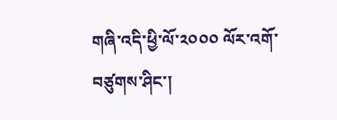གཞི་འདི་ཕྱི་ལོ་༢༠༠༠ ལོར་འགོ་བཙུགས་ཤིང་།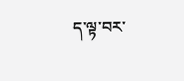ད་ལྟ་བར་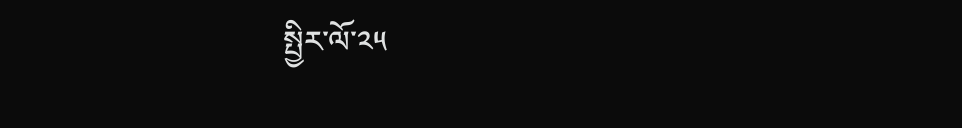སྤྱིར་ལོ་༢༥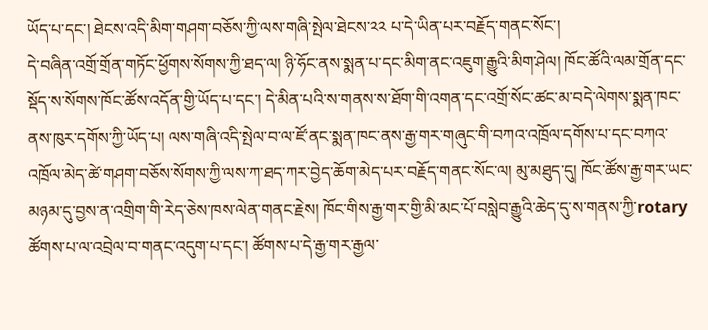ཡོད་པ་དང་། ཐེངས་འདི་མིག་གཤག་བཅོས་ཀྱི་ལས་གཞི་སྤེལ་ཐེངས་༢༢ པ་དེ་ཡིན་པར་བརྗོད་གནང་སོང་།
དེ་བཞིན་འགྲོ་གྲོན་གཏོང་ཕྱོགས་སོགས་ཀྱི་ཐད་ལ། ཉི་ཧོང་ནས་སྨན་པ་དང་མིག་ནང་འཇུག་རྒྱུའི་མིག་ཤེལ། ཁོང་ཚོའི་ལམ་གྲོན་དང་སྡོད་ས་སོགས་ཁོང་ཚོས་འདོན་གྱི་ཡོད་པ་དང་། དེ་མིན་པའི་ས་གནས་ས་ཐོག་གི་འགན་དང་འགྲོ་སོང་ཚང་མ་བདེ་ལེགས་སྨན་ཁང་ནས་ཁུར་དགོས་ཀྱི་ཡོད་པ། ལས་གཞི་འདི་སྤེལ་བ་ལ་ཛོ་ནང་སྨན་ཁང་ནས་རྒྱ་གར་གཞུང་གི་བཀའ་འཁྲོལ་དགོས་པ་དང་བཀའ་འཁྲོལ་མེད་ཚེ་གཤག་བཅོས་སོགས་ཀྱི་ལས་ཀ་ཐད་ཀར་བྱེད་ཆོག་མེད་པར་བརྗོད་གནང་སོང་ལ། མུ་མཐུད་དུ། ཁོང་ཚོས་རྒྱ་གར་ཡང་མཉམ་དུ་བྱས་ན་འགྲིག་གི་རེད་ཅེས་ཁས་ལེན་གནང་རྗེས། ཁོང་གིས་རྒྱ་གར་གྱི་མི་མང་པོ་བསླེབ་རྒྱུའི་ཆེད་དུ་ས་གནས་ཀྱི་rotary ཚོགས་པ་ལ་འབྲེལ་བ་གནང་འདུག་པ་དང་། ཚོགས་པ་དེ་རྒྱ་གར་རྒྱལ་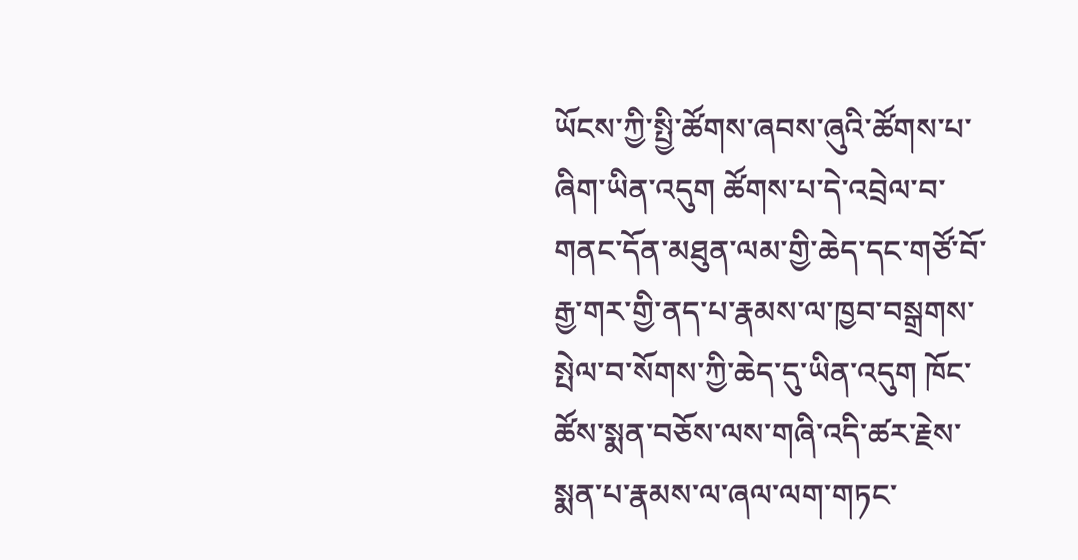ཡོངས་ཀྱི་སྤྱི་ཚོགས་ཞབས་ཞུའི་ཚོགས་པ་ཞིག་ཡིན་འདུག ཚོགས་པ་དེ་འབྲེལ་བ་གནང་དོན་མཐུན་ལམ་གྱི་ཆེད་དང་གཙོ་བོ་རྒྱ་གར་གྱི་ནད་པ་རྣམས་ལ་ཁྱབ་བསྒྲགས་སྤེལ་བ་སོགས་ཀྱི་ཆེད་དུ་ཡིན་འདུག ཁོང་ཚོས་སྨན་བཅོས་ལས་གཞི་འདི་ཚར་རྗེས་སྨན་པ་རྣམས་ལ་ཞལ་ལག་གཏང་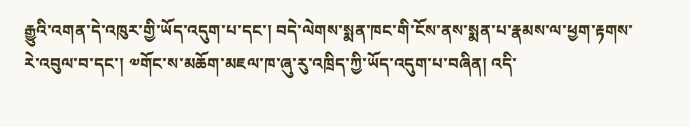རྒྱུའི་འགན་དེ་འཁུར་གྱི་ཡོད་འདུག་པ་དང་། བདེ་ལེགས་སྨན་ཁང་གི་ངོས་ནས་སྨན་པ་རྣམས་ལ་ཕྱག་རྟགས་རེ་འབུལ་བ་དང་། ༧གོང་ས་མཆོག་མཇལ་ཁ་ཞུ་རུ་འཁྲིད་ཀྱི་ཡོད་འདུག་པ་བཞིན། འདི་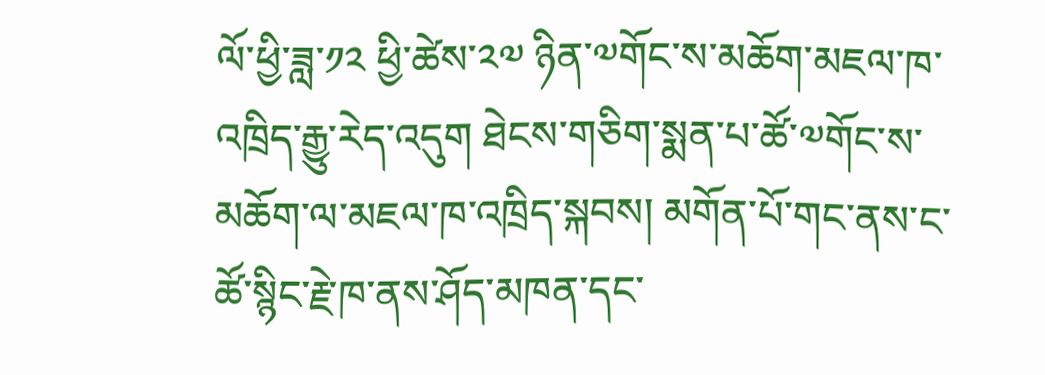ལོ་ཕྱི་ཟླ་༡༢ ཕྱི་ཚེས་༢༧ ཉིན་༧གོང་ས་མཆོག་མཇལ་ཁ་འཁྲིད་རྒྱུ་རེད་འདུག ཐེངས་གཅིག་སྨན་པ་ཚོ་༧གོང་ས་མཆོག་ལ་མཇལ་ཁ་འཁྲིད་སྐབས། མགོན་པོ་གང་ནས་ང་ཚོ་སྙིང་རྗེ་ཁ་ནས་ཤོད་མཁན་དང་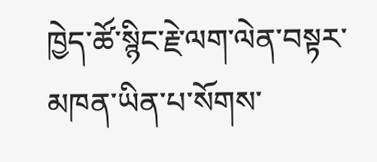ཁྱེད་ཚོ་སྙིང་རྗེ་ལག་ལེན་བསྟར་མཁན་ཡིན་པ་སོགས་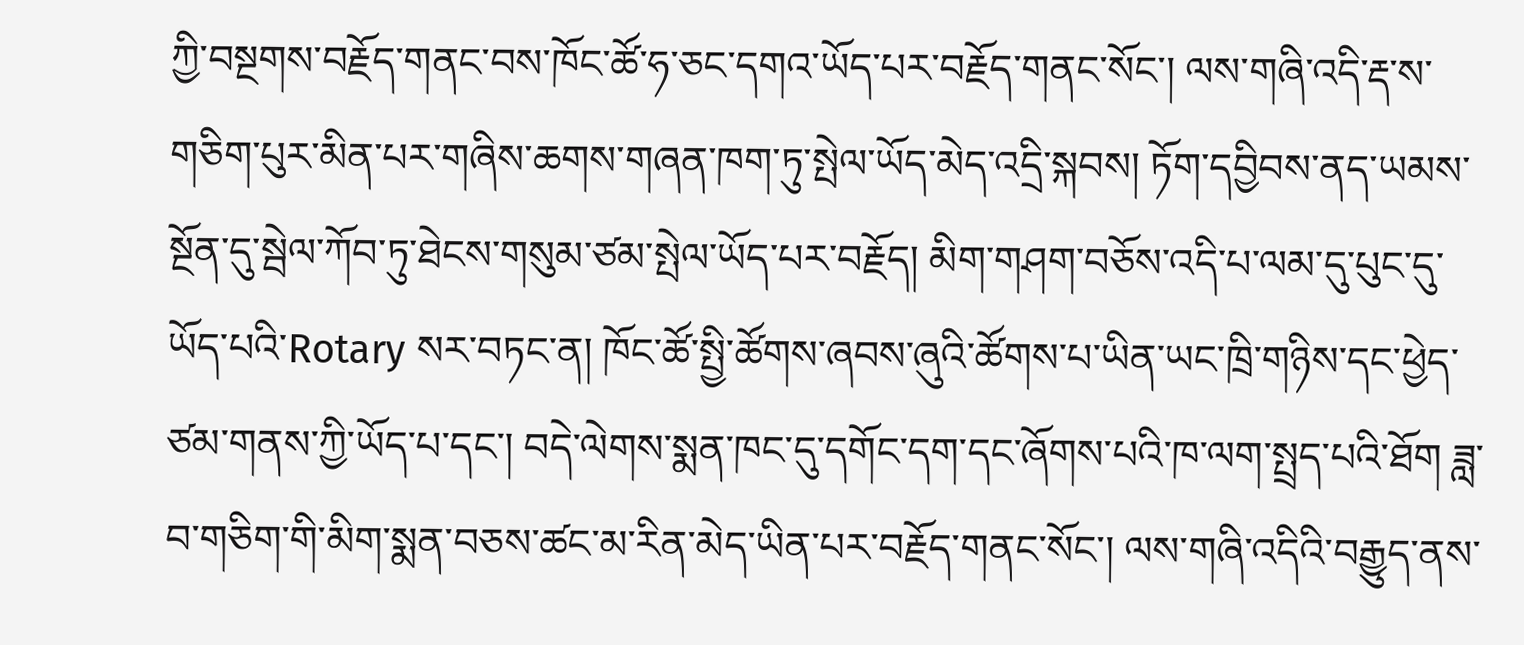ཀྱི་བསྔགས་བརྗོད་གནང་བས་ཁོང་ཚོ་ཧ་ཅང་དགའ་ཡོད་པར་བརྗོད་གནང་སོང་། ལས་གཞི་འདི་རྡ་ས་གཅིག་པུར་མིན་པར་གཞིས་ཆགས་གཞན་ཁག་ཏུ་སྤེལ་ཡོད་མེད་འདྲི་སྐབས། ཏོག་དབྱིབས་ནད་ཡམས་སྔོན་དུ་སྦེལ་ཀོབ་ཏུ་ཐེངས་གསུམ་ཙམ་སྤེལ་ཡོད་པར་བརྗོད། མིག་གཤག་བཅོས་འདི་པ་ལམ་དུ་པུང་དུ་ཡོད་པའི་Rotary སར་བཏང་ན། ཁོང་ཚོ་སྤྱི་ཚོགས་ཞབས་ཞུའི་ཚོགས་པ་ཡིན་ཡང་ཁྲི་གཉིས་དང་ཕྱེད་ཙམ་གནས་ཀྱི་ཡོད་པ་དང་། བདེ་ལེགས་སྨན་ཁང་དུ་དགོང་དག་དང་ཞོགས་པའི་ཁ་ལག་སྤྲད་པའི་ཐོག ཟླ་བ་གཅིག་གི་མིག་སྨན་བཅས་ཚང་མ་རིན་མེད་ཡིན་པར་བརྗོད་གནང་སོང་། ལས་གཞི་འདིའི་བརྒྱུད་ནས་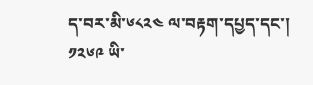ད་བར་མི་༦༨༢༤ ལ་བརྟག་དཔྱད་དང་། ༡༢༦༩ ཡི་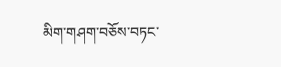མིག་གཤག་བཅོས་བཏང་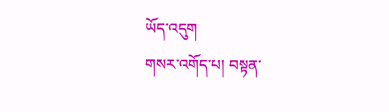ཡོད་འདུག
གསར་འགོད་པ། བསྟན་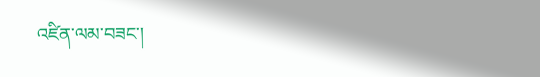འཛིན་ལམ་བཟང་།